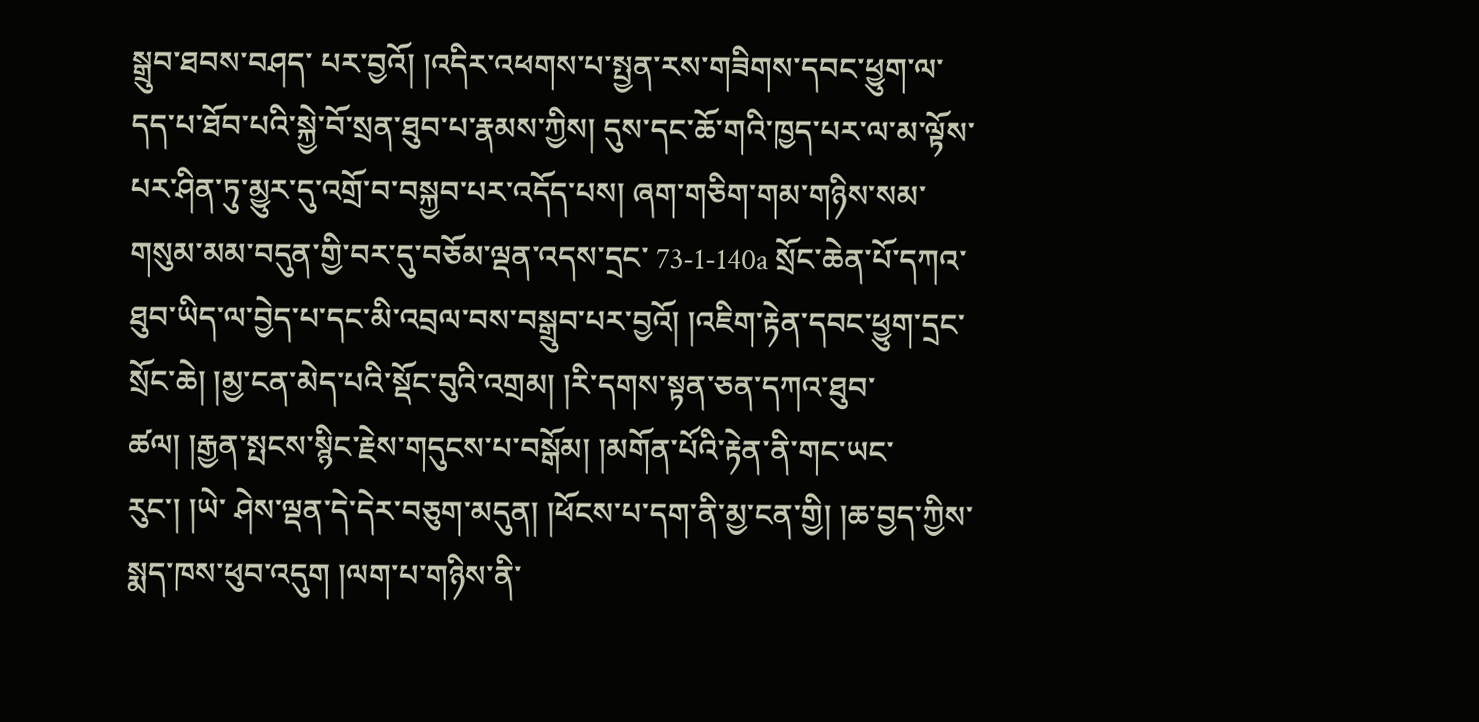སྒྲུབ་ཐབས་བཤད་ པར་བྱའོ། །འདིར་འཕགས་པ་སྤྱན་རས་གཟིགས་དབང་ཕྱུག་ལ་དད་པ་ཐོབ་པའི་སྐྱེ་བོ་སྲན་ཐུབ་པ་རྣམས་ཀྱིས། དུས་དང་ཆོ་གའི་ཁྱད་པར་ལ་མ་ལྟོས་པར་ཤིན་ཏུ་མྱུར་དུ་འགྲོ་བ་བསྐྱབ་པར་འདོད་པས། ཞག་གཅིག་གམ་གཉིས་སམ་གསུམ་མམ་བདུན་གྱི་བར་དུ་བཅོམ་ལྡན་འདས་དྲང་ 73-1-140a སྲོང་ཆེན་པོ་དཀའ་ཐུབ་ཡིད་ལ་བྱེད་པ་དང་མི་འབྲལ་བས་བསྒྲུབ་པར་བྱའོ། །འཇིག་རྟེན་དབང་ཕྱུག་དྲང་སྲོང་ཆེ། །མྱ་ངན་མེད་པའི་སྡོང་བུའི་འགྲམ། །རི་དགས་སྟན་ཅན་དཀའ་ཐུབ་ཚལ། །རྒྱན་སྤངས་སྙིང་རྗེས་གདུངས་པ་བསྒོམ། །མགོན་པོའི་རྟེན་ནི་གང་ཡང་རུང་། །ཡེ་ ཤེས་ལྡན་དེ་དེར་བཅུག་མདུན། །ཕོངས་པ་དག་ནི་མྱ་ངན་གྱི། །ཆ་བྱད་ཀྱིས་སྨད་ཁས་ཕུབ་འདུག །ལག་པ་གཉིས་ནི་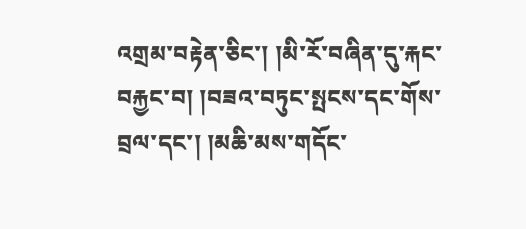འགྲམ་བརྟེན་ཅིང་། །མི་རོ་བཞིན་དུ་རྐང་བརྐྱང་བ། །བཟའ་བཏུང་སྤངས་དང་གོས་བྲལ་དང་། །མཆི་མས་གདོང་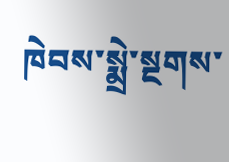ཁེབས་སྨྲེ་སྔགས་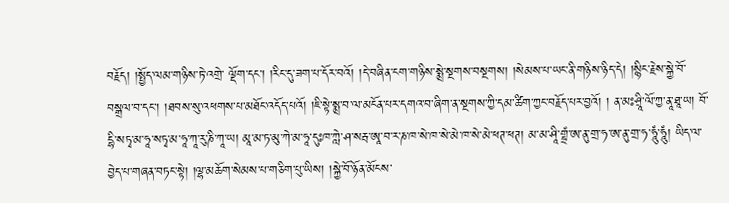བརྗོད། །སྤྱོད་ལམ་གཉིས་ཏེ་འགྲེ་ ལྡོག་དང་། །རིང་དུ་ཟག་པ་དོར་བའོ། །དེ་བཞིན་ངག་གཉིས་སྨྲེ་སྔགས་བསྔགས། །སེམས་པ་ཡང་ནི་གཉིས་ཉིད་དེ། །སྙིང་རྗེས་སྐྱེ་བོ་བསྒྲལ་བ་དང་། །ཐབས་སུ་འཕགས་པ་མཐོང་འདོད་པའོ། །ཇི་སྟེ་སྨྲ་བ་ལ་མངོན་པར་དགའ་བ་ཞིག་ན་སྔགས་ཀྱི་དམ་ཚིག་ཀྱང་བརྗོད་པར་བྱའོ། ། ན་མཿཤྲཱི་ལོ་ཀྱ་ནཱ་ཐཱ་ཡ། བོ་དྷི་སཏྭ་མ་ཧཱ་སཏྭ་མ་ཧཱ་ཀཱ་རུ་ཎི་ཀཱ་ཡ། མཱ་མ་ཏ་མུ་ཀེ་མ་ཧཱ་དུཿཁ་ཀླེ་ཤ་སརྦ་ཨཱ་བ་ར་ཎ་ཁ་སེ་ཁ་སེ་མེ་ཁ་སེ་མེ་ཕཊ་ཕཊ། མ་མ་ཤཱི་གྷྲཾ་ཨ་ནུ་གྲ་ཧ་ཨ་ནུ་གྲ་ཧ་ཧཱུཾ་ཧཱུཾ། ཡིད་ལ་བྱེད་པ་གཞན་བཏང་སྟེ། །ལྷ་མཆོག་སེམས་པ་གཅིག་པུ་ཡིས། །སྐྱེ་བོ་ཉོན་མོངས་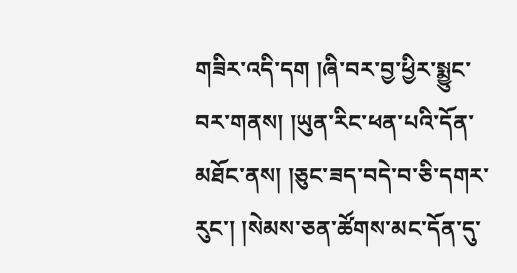གཟིར་འདི་དག །ཞི་བར་བྱ་ཕྱིར་སྨྱུང་བར་གནས། །ཡུན་རིང་ཕན་པའི་དོན་མཐོང་ནས། །ཅུང་ཟད་བདེ་བ་ཅི་དགར་རུང་། །སེམས་ཅན་ཚོགས་མང་དོན་དུ་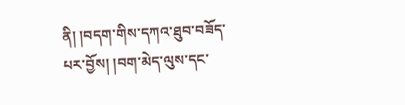ནི། །བདག་གིས་དཀའ་ཐུབ་བཟོད་པར་བྱོས། །བག་མེད་ལུས་དང་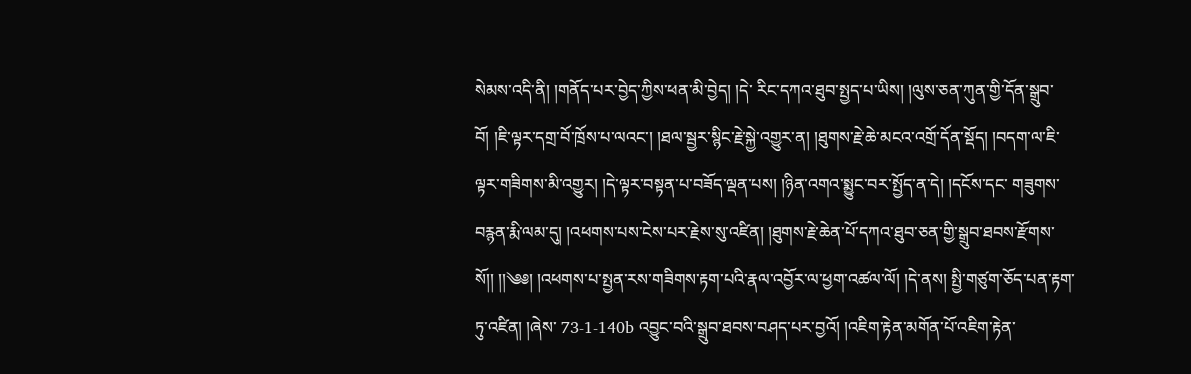སེམས་འདི་ནི། །གནོད་པར་བྱེད་ཀྱིས་ཕན་མི་བྱེད། །དེ་ རིང་དཀའ་ཐུབ་སྤྱད་པ་ཡིས། །ལུས་ཅན་ཀུན་གྱི་དོན་སྒྲུབ་བོ། །ཇི་ལྟར་དགྲ་བོ་ཁྲོས་པ་ལའང་། །ཐལ་སྦྱར་སྙིང་རྗེ་སྐྱེ་འགྱུར་ན། །ཐུགས་རྗེ་ཆེ་མངའ་འགྲོ་དོན་སྡོད། །བདག་ལ་ཇི་ལྟར་གཟིགས་མི་འགྱུར། །དེ་ལྟར་བསྟན་པ་བཟོད་ལྡན་པས། །ཉིན་འགའ་སྨྱུང་བར་སྤྱོད་ན་དེ། །དངོས་དང་ གཟུགས་བརྙན་རྨི་ལམ་དུ། །འཕགས་པས་ངེས་པར་རྗེས་སུ་འཛིན། །ཐུགས་རྗེ་ཆེན་པོ་དཀའ་ཐུབ་ཅན་གྱི་སྒྲུབ་ཐབས་རྫོགས་སོ།། །།༄༅། །འཕགས་པ་སྤྱན་རས་གཟིགས་རྟག་པའི་རྣལ་འབྱོར་ལ་ཕྱག་འཚལ་ལོ། །དེ་ནས། སྤྱི་གཙུག་ཅོད་པན་རྟག་ཏུ་འཛིན། །ཞེས་ 73-1-140b འབྱུང་བའི་སྒྲུབ་ཐབས་བཤད་པར་བྱའོ། །འཇིག་རྟེན་མགོན་པོ་འཇིག་རྟེན་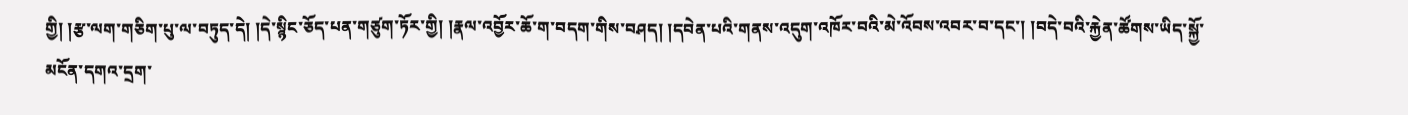གྱི། །རྩ་ལག་གཅིག་པུ་ལ་བཏུད་དེ། །དེ་སྙིང་ཅོད་པན་གཙུག་ཏོར་གྱི། །རྣལ་འབྱོར་ཆོ་ག་བདག་གིས་བཤད། །དབེན་པའི་གནས་འདུག་འཁོར་བའི་མེ་འོབས་འབར་བ་དང་། །བདེ་བའི་རྐྱེན་ཚོགས་ཡིད་སྐྱོ་ མངོན་དགའ་དྲག་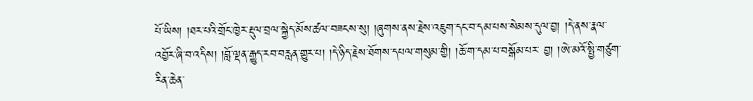པོ་ཡིས། །ཐར་པའི་གྲོང་ཁྱེར་རྡུལ་བྲལ་སྐྱེད་མོས་ཚལ་བཟངས་སུ། །ཞུགས་ནས་རྗེས་འཇུག་དང་བ་དམ་པས་སེམས་དུལ་བྱ། །དེ་ནས་རྣལ་འབྱོར་ཞི་བ་འདིས། །བློ་ལྡན་རྒྱུད་རབ་བརླན་གྱུར་པ། །དེ་ཉིད་རྗེས་ཐོགས་དཔལ་གསུམ་གྱི། །ཆོ་ག་དམ་པ་བསྒོམ་པར་ བྱ། །ཨེ་མའོ་སྤྱི་གཙུག་རིན་ཆེན་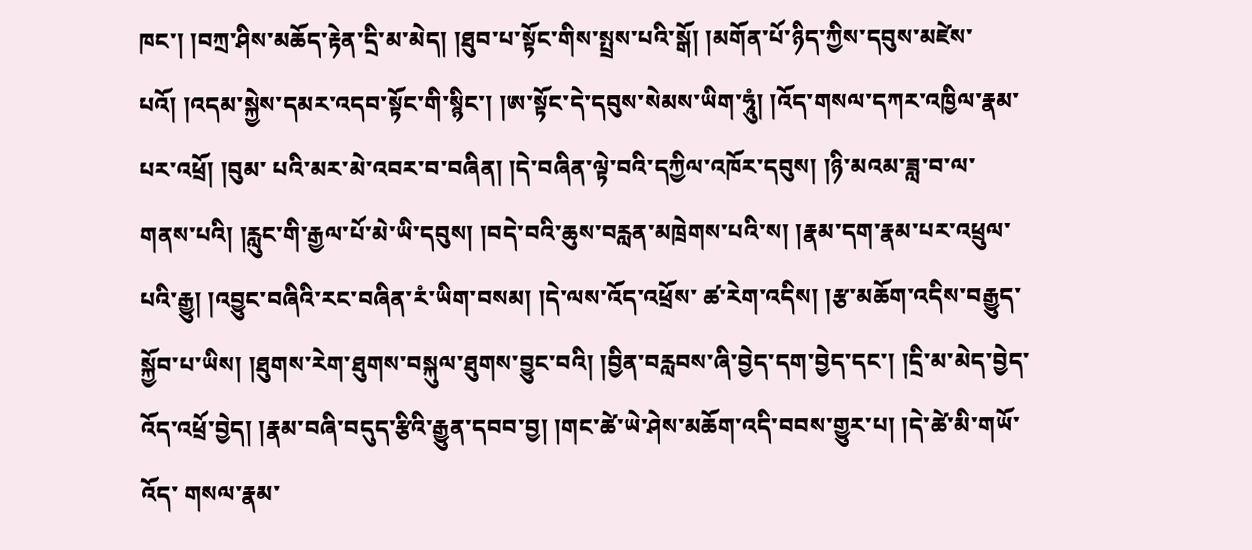ཁང་། །བཀྲ་ཤིས་མཆོད་རྟེན་དྲི་མ་མེད། །ཐུབ་པ་སྟོང་གིས་སྤྲས་པའི་སྒོ། །མགོན་པོ་ཉིད་ཀྱིས་དབུས་མཛེས་པའོ། །འདམ་སྐྱེས་དམར་འདབ་སྟོང་གི་སྙིང་། །ཨ་སྟོང་དེ་དབུས་སེམས་ཡིག་ཧཱུཾ། །འོད་གསལ་དཀར་འཁྱིལ་རྣམ་པར་འཕྲོ། །བུམ་ པའི་མར་མེ་འབར་བ་བཞིན། །དེ་བཞིན་ལྟེ་བའི་དཀྱིལ་འཁོར་དབུས། །ཉི་མའམ་ཟླ་བ་ལ་གནས་པའི། །རླུང་གི་རྒྱལ་པོ་མེ་ཡི་དབུས། །བདེ་བའི་ཆུས་བརླན་མཁྲེགས་པའི་ས། །རྣམ་དག་རྣམ་པར་འཕྲུལ་པའི་རྒྱུ། །འབྱུང་བཞིའི་རང་བཞིན་རཾ་ཡིག་བསམ། །དེ་ལས་འོད་འཕྲོས་ ཚ་རེག་འདིས། །རྩ་མཆོག་འདིས་བརྒྱུད་སྐྱོབ་པ་ཡིས། །ཐུགས་རེག་ཐུགས་བསྐུལ་ཐུགས་བྱུང་བའི། །བྱིན་བརླབས་ཞི་བྱེད་དག་བྱེད་དང་། །དྲི་མ་མེད་བྱེད་འོད་འཕྲོ་བྱེད། །རྣམ་བཞི་བདུད་རྩིའི་རྒྱུན་དབབ་བྱ། །གང་ཚེ་ཡེ་ཤེས་མཆོག་འདི་བབས་གྱུར་པ། །དེ་ཚེ་མི་གཡོ་འོད་ གསལ་རྣམ་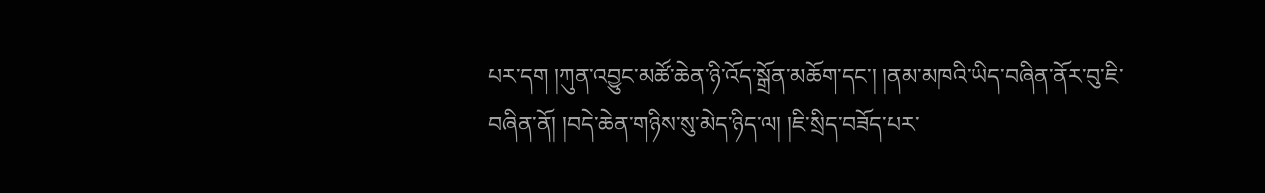པར་དག །ཀུན་འབྱུང་མཚོ་ཆེན་ཉི་འོད་སྒྲོན་མཆོག་དང་། །ནམ་མཁའི་ཡིད་བཞིན་ནོར་བུ་ཇི་བཞིན་ནོ། །བདེ་ཆེན་གཉིས་སུ་མེད་ཉིད་ལ། །ཇི་སྲིད་བཟོད་པར་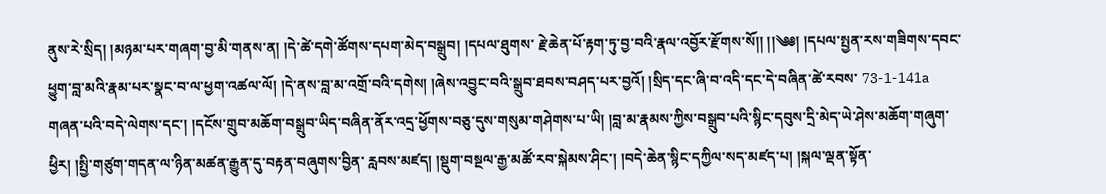ནུས་རེ་སྲིད། །མཉམ་པར་གཞག་བྱ་མི་གནས་ན། །དེ་ཚེ་དགེ་ཚོགས་དཔག་མེད་བསྒྲུབ། །དཔལ་ཐུགས་ རྗེ་ཆེན་པོ་རྟག་ཏུ་བྱ་བའི་རྣལ་འབྱོར་རྫོགས་སོ།། །།༄༅། །དཔལ་སྤྱན་རས་གཟིགས་དབང་ཕྱུག་བླ་མའི་རྣམ་པར་སྣང་བ་ལ་ཕྱག་འཚལ་ལོ། །དེ་ནས་བླ་མ་འགྲོ་བའི་དགེས། །ཞེས་འབྱུང་བའི་སྒྲུབ་ཐབས་བཤད་པར་བྱའོ། །སྲིད་དང་ཞི་བ་འདི་དང་དེ་བཞིན་ཚེ་རབས་ 73-1-141a གཞན་པའི་བདེ་ལེགས་དང་། །དངོས་གྲུབ་མཆོག་བསྒྲུབ་ཡིད་བཞིན་ནོར་འདྲ་ཕྱོགས་བཅུ་དུས་གསུམ་གཤེགས་པ་ཡི། །བླ་མ་རྣམས་ཀྱིས་བསྒྲུབ་པའི་སྙིང་དབུས་དྲི་མེད་ཡེ་ཤེས་མཆོག་གཞུག་ཕྱིར། །སྤྱི་གཙུག་གདན་ལ་ཉིན་མཚན་རྒྱུན་དུ་བརྟན་བཞུགས་བྱིན་ རླབས་མཛད། །སྡུག་བསྔལ་རྒྱ་མཚོ་རབ་སྐེམས་ཤིང་། །བདེ་ཆེན་སྙིང་དཀྱིལ་སད་མཛད་པ། །སྐལ་ལྡན་སྟོན་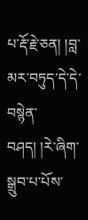པ་རྡོ་རྗེ་ཅན། །བླ་མར་བཏུད་དེ་དེ་བསྙེན་བཤད། །རེ་ཞིག་སྒྲུབ་པ་པོས་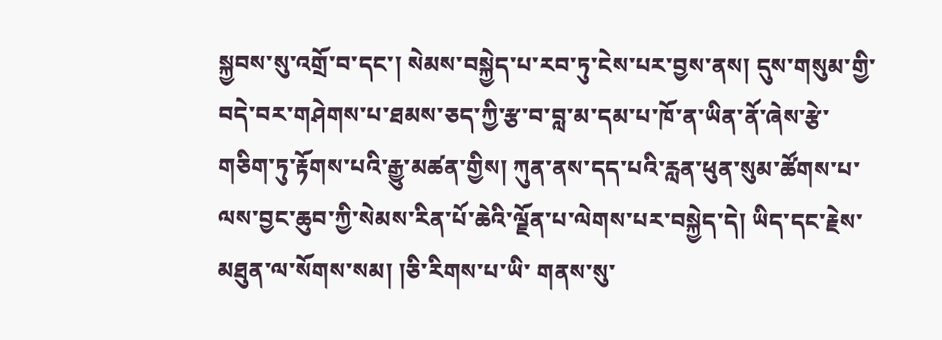སྐྱབས་སུ་འགྲོ་བ་དང་། སེམས་བསྐྱེད་པ་རབ་ཏུ་ངེས་པར་བྱས་ནས། དུས་གསུམ་གྱི་ བདེ་བར་གཤེགས་པ་ཐམས་ཅད་ཀྱི་རྩ་བ་བླ་མ་དམ་པ་ཁོ་ན་ཡིན་ནོ་ཞེས་རྩེ་གཅིག་ཏུ་རྟོགས་པའི་རྒྱུ་མཚན་གྱིས། ཀུན་ནས་དད་པའི་རླན་ཕུན་སུམ་ཚོགས་པ་ལས་བྱང་ཆུབ་ཀྱི་སེམས་རིན་པོ་ཆེའི་ལྗོན་པ་ལེགས་པར་བསྐྱེད་དེ། ཡིད་དང་རྗེས་མཐུན་ལ་སོགས་སམ། །ཅི་རིགས་པ་ཡི་ གནས་སུ་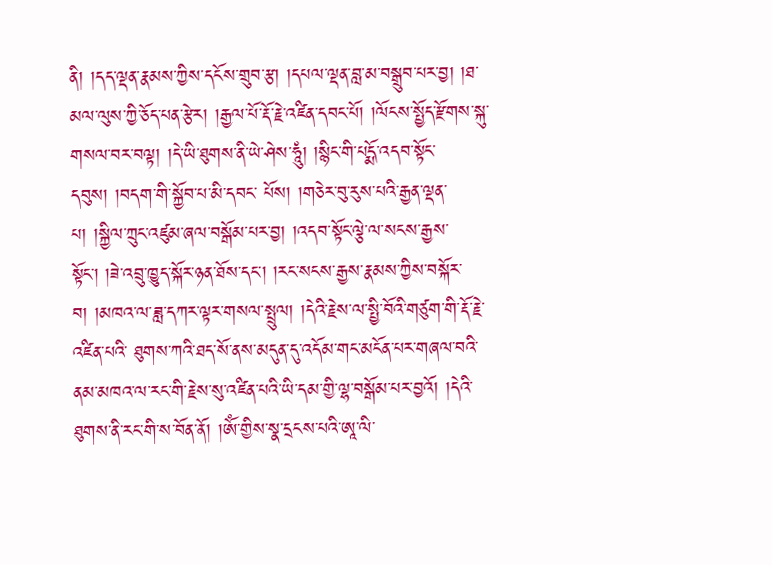ནི། །དད་ལྡན་རྣམས་ཀྱིས་དངོས་གྲུབ་རྩ། །དཔལ་ལྡན་བླ་མ་བསྒྲུབ་པར་བྱ། །ཐ་མལ་ལུས་ཀྱི་ཅོད་པན་རྩེར། །རྒྱལ་པོ་རྡོ་རྗེ་འཛིན་དབང་པོ། །ལོངས་སྤྱོད་རྫོགས་སྐུ་གསལ་བར་བལྟ། །དེ་ཡི་ཐུགས་ནི་ཡེ་ཤེས་ཧཱུཾ། །སྙིང་གི་པདྨོ་འདབ་སྟོང་དབུས། །བདག་གི་སྐྱོབ་པ་མི་དབང་ པོས། །གཅེར་བུ་རུས་པའི་རྒྱན་ལྡན་པ། །སྐྱིལ་ཀྲུང་འཛུམ་ཞལ་བསྒོམ་པར་བྱ། །འདབ་སྟོང་ལྕེ་ལ་སངས་རྒྱས་སྟོང་། །ཟེ་འབྲུ་ཁྱུད་སྐོར་ཉན་ཐོས་དང་། །རང་སངས་རྒྱས་རྣམས་ཀྱིས་བསྐོར་བ། །མཁའ་ལ་ཟླ་དཀར་ལྟར་གསལ་སྤྲུལ། །དེའི་རྗེས་ལ་སྤྱི་བོའི་གཙུག་གི་རྡོ་རྗེ་འཛིན་པའི་ ཐུགས་ཀའི་ཐད་སོ་ནས་མདུན་དུ་འདོམ་གང་མངོན་པར་གཞལ་བའི་ནམ་མཁའ་ལ་རང་གི་རྗེས་སུ་འཛིན་པའི་ཡི་དམ་གྱི་ལྷ་བསྒོམ་པར་བྱའོ། །དེའི་ཐུགས་ནི་རང་གི་ས་བོན་ནོ། །ཨོཾ་གྱིས་སྣ་དྲངས་པའི་ཨཱ་ལི་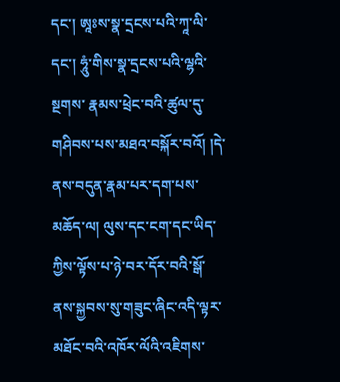དང་། ཨཱཿས་སྣ་དྲངས་པའི་ཀཱ་ལི་དང་། ཧཱུཾ་གིས་སྣ་དྲངས་པའི་ལྷའི་སྔགས་ རྣམས་ཕྲེང་བའི་ཚུལ་དུ་གཤིབས་པས་མཐའ་བསྐོར་བའོ། །དེ་ནས་བདུན་རྣམ་པར་དག་པས་མཆོད་ལ། ལུས་དང་ངག་དང་ཡིད་ཀྱིས་ལྟོས་པ་ཉེ་བར་དོར་བའི་སྒོ་ནས་སྐྱབས་སུ་གཟུང་ཞིང་འདི་ལྟར་མཐོང་བའི་འཁོར་ལོའི་འཇིགས་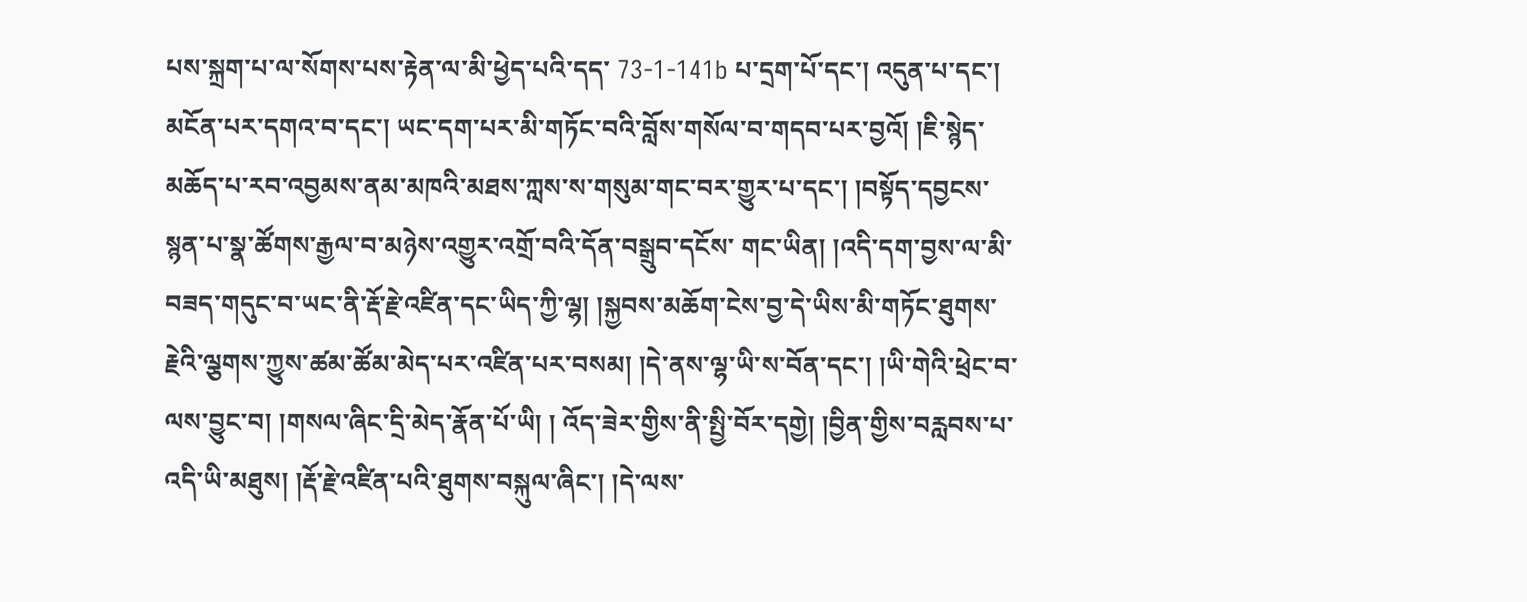པས་སྐྲག་པ་ལ་སོགས་པས་རྟེན་ལ་མི་ཕྱེད་པའི་དད་ 73-1-141b པ་དྲག་པོ་དང་། འདུན་པ་དང་། མངོན་པར་དགའ་བ་དང་། ཡང་དག་པར་མི་གཏོང་བའི་བློས་གསོལ་བ་གདབ་པར་བྱའོ། །ཇི་སྙེད་མཆོད་པ་རབ་འབྱམས་ནམ་མཁའི་མཐས་ཀླས་ས་གསུམ་གང་བར་གྱུར་པ་དང་། །བསྟོད་དབྱངས་སྙན་པ་སྣ་ཚོགས་རྒྱལ་བ་མཉེས་འགྱུར་འགྲོ་བའི་དོན་བསྒྲུབ་དངོས་ གང་ཡིན། །འདི་དག་བྱས་ལ་མི་བཟད་གདུང་བ་ཡང་ནི་རྡོ་རྗེ་འཛིན་དང་ཡིད་ཀྱི་ལྷ། །སྐྱབས་མཆོག་ངེས་བྱ་དེ་ཡིས་མི་གཏོང་ཐུགས་རྗེའི་ལྕགས་ཀྱུས་ཚམ་ཚོམ་མེད་པར་འཛིན་པར་བསམ། །དེ་ནས་ལྷ་ཡི་ས་བོན་དང་། །ཡི་གེའི་ཕྲེང་བ་ལས་བྱུང་བ། །གསལ་ཞིང་དྲི་མེད་རྣོན་པོ་ཡི། ། འོད་ཟེར་གྱིས་ནི་སྤྱི་བོར་དགྱེ། །བྱིན་གྱིས་བརླབས་པ་འདི་ཡི་མཐུས། །རྡོ་རྗེ་འཛིན་པའི་ཐུགས་བསྐུལ་ཞིང་། །དེ་ལས་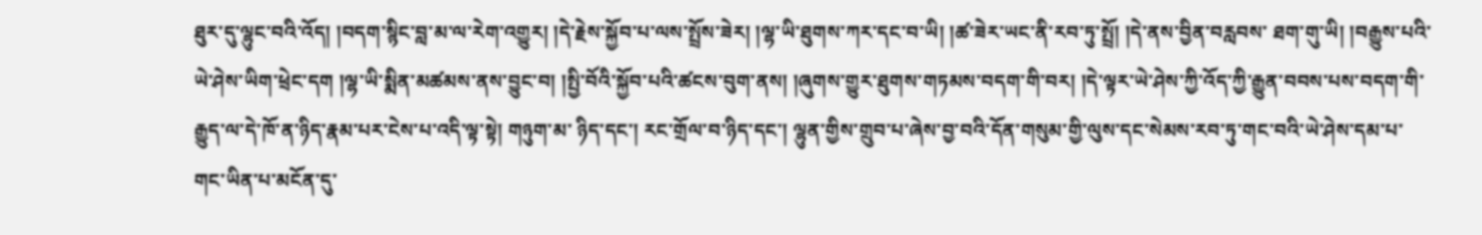ཐུར་དུ་ལྷུང་བའི་འོད། །བདག་སྙིང་བླ་མ་ལ་རེག་འགྱུར། །དེ་རྗེས་སྐྱོབ་པ་ལས་སྤྲོས་ཟེར། །ལྷ་ཡི་ཐུགས་ཀར་དང་བ་ཡི། །ཚ་ཟེར་ཡང་ནི་རབ་ཏུ་སྤྲོ། །དེ་ནས་བྱིན་བརླབས་ ཐག་གུ་ཡི། །བརྒྱུས་པའི་ཡེ་ཤེས་ཡིག་ཕྲེང་དག །ལྷ་ཡི་སྨིན་མཚམས་ནས་བྱུང་བ། །སྤྱི་བོའི་སྐྱོབ་པའི་ཚངས་བུག་ནས། །ཞུགས་གྱུར་ཐུགས་གཏམས་བདག་གི་བར། །དེ་ལྟར་ཡེ་ཤེས་ཀྱི་འོད་ཀྱི་རྒྱུན་བབས་པས་བདག་གི་རྒྱུད་ལ་དེ་ཁོ་ན་ཉིད་རྣམ་པར་ངེས་པ་འདི་ལྟ་སྟེ། གཉུག་མ་ ཉིད་དང་། རང་གྲོལ་བ་ཉིད་དང་། ལྷུན་གྱིས་གྲུབ་པ་ཞེས་བྱ་བའི་དོན་གསུམ་གྱི་ལུས་དང་སེམས་རབ་ཏུ་གང་བའི་ཡེ་ཤེས་དམ་པ་གང་ཡིན་པ་མངོན་དུ་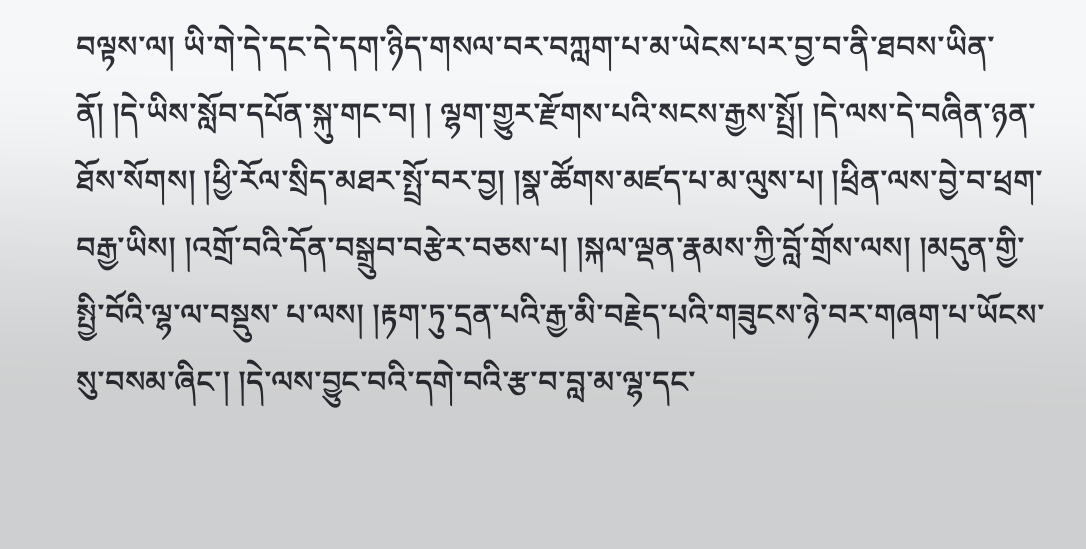བལྟས་ལ། ཡི་གེ་དེ་དང་དེ་དག་ཉིད་གསལ་བར་བཀླག་པ་མ་ཡེངས་པར་བྱ་བ་ནི་ཐབས་ཡིན་ནོ། །དེ་ཡིས་སློབ་དཔོན་སྐུ་གང་བ། ། ལྷག་གྱུར་རྫོགས་པའི་སངས་རྒྱས་སྤྲོ། །དེ་ལས་དེ་བཞིན་ཉན་ཐོས་སོགས། །ཕྱི་རོལ་སྲིད་མཐར་སྤྲོ་བར་བྱ། །སྣ་ཚོགས་མཛད་པ་མ་ལུས་པ། །ཕྲིན་ལས་བྱེ་བ་ཕྲག་བརྒྱ་ཡིས། །འགྲོ་བའི་དོན་བསྒྲུབ་བརྩེར་བཅས་པ། །སྐལ་ལྡན་རྣམས་ཀྱི་བློ་གྲོས་ལས། །མདུན་གྱི་སྤྱི་བོའི་ལྷ་ལ་བསྡུས་ པ་ལས། །རྟག་ཏུ་དྲན་པའི་རྒྱ་མི་བརྗེད་པའི་གཟུངས་ཉེ་བར་གཞག་པ་ཡོངས་སུ་བསམ་ཞིང་། །དེ་ལས་བྱུང་བའི་དགེ་བའི་རྩ་བ་བླ་མ་ལྷ་དང་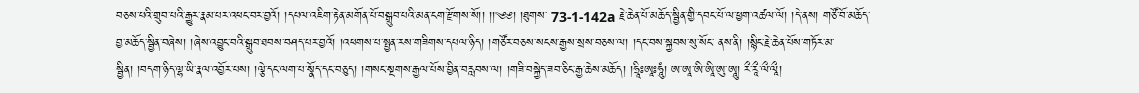བཅས་པའི་གྲུབ་པའི་རྒྱུར་རྣམ་པར་འཕང་བར་བྱའོ། །དཔལ་འཇིག་རྟེན་མགོན་པོ་བསྒྲུབ་པའི་མན་ངག་རྫོགས་སོ།། །།༄༅། །ཐུགས་ 73-1-142a རྗེ་ཆེན་པོ་མཆོད་སྦྱིན་གྱི་དབང་པོ་ལ་ཕྱག་འཚལ་ལོ། །དེ་ནས། གཙོ་བོ་མཆོད་བྱ་མཆོད་སྦྱིན་བཞེས། །ཞེས་འབྱུང་བའི་སྒྲུབ་ཐབས་བཤད་པར་བྱའོ། །འཕགས་པ་སྤྱན་རས་གཟིགས་དཔལ་ཉིད། །གཙོར་བཅས་སངས་རྒྱས་སྲས་བཅས་ལ། །དང་བས་སྐྱབས་སུ་སོང་ ནས་ནི། །སྙིང་རྗེ་ཆེན་པོས་གཏོར་མ་སྦྱིན། །བདག་ཉིད་ལྷ་ཡི་རྣལ་འབྱོར་པས། །ལྕེ་དང་ལག་པ་སྣོད་དང་བཅུད། །གསང་སྔགས་རྒྱལ་པོས་བྱིན་བརླབས་ལ། །གཟི་བསྐྱེད་ཟབ་ཅིང་རྒྱ་ཆེས་མཆོད། །ཧྲཱིཿཨཱཿཧཱུཾ། ཨ་ཨཱ་ཨི་ཨཱི་ཨུ་ཨཱུ། རྀ་རཱྀ་ལྀ་ལཱྀ།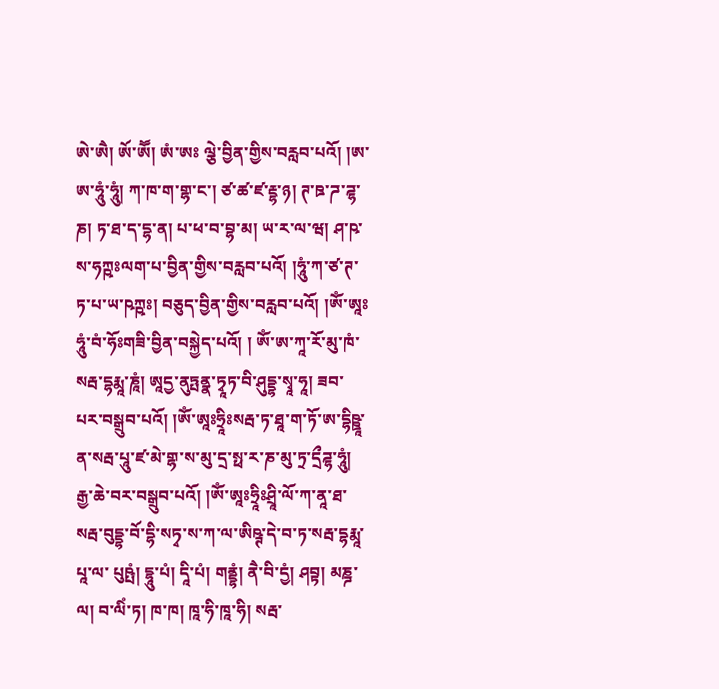ཨེ་ཨཻ། ཨོ་ཨཽ། ཨཾ་ཨཿ ལྕེ་བྱིན་གྱིས་བརླབ་པའོ། །ཨ་ཨ་ཧཱུཾ་ཧཱུཾ། ཀ་ཁ་ག་གྷ་ང་། ཙ་ཚ་ཛ་རྡྷ་ཉ། ཊ་ཋ་ཌ་ཌྷ་ཎ། ཏ་ཐ་ད་དྷ་ན། པ་ཕ་བ་བྷ་མ། ཡ་ར་ལ་ཝ། ཤ་ཥ་ས་ཧཀྵཿལག་པ་བྱིན་གྱིས་བརླབ་པའོ། །ཧཱུཾ་ཀ་ཙ་ཊ་ཏ་པ་ཡ་ཥཀྵཿ། བཅུད་བྱིན་གྱིས་བརླབ་པའོ། །ཨོཾ་ཨཱཿཧཱུཾ་བཾ་ཧོཿགཟི་བྱིན་བསྐྱེད་པའོ། ། ཨོཾ་ཨ་ཀཱ་རོ་མུ་ཁཾ་སརྦ་དྷརྨཱ་ཎཱཾ། ཨཱདྱ་ནུཏྤནྣ་ཏྭཱཏ་བི་ཤུདྡྷ་སྭཱ་ཧཱ། ཟབ་པར་བསྒྲུབ་པའོ། །ཨོཾ་ཨཱཿཧྲཱིཿསརྦ་ཏ་ཐཱ་ག་ཏོ་ཨ་དྷིཥྛཱ་ན་སརྦ་པཱུ་ཛ་མེ་གྷ་ས་མུ་དྲ་སྥ་ར་ཎ་མུ་ཏྲ་དྲྀཌྷ་ཧཱུཾ། རྒྱ་ཆེ་བར་བསྒྲུབ་པའོ། །ཨོཾ་ཨཱཿཧྲཱིཿཤྲཱི་ལོ་ཀ་ནཱ་ཐ་སརྦ་བུདྡྷ་བོ་དྷི་སཏྭ་ས་ཀ་ལ་ཨིཥྚ་དེ་བ་ཏ་སརྦ་དྷརྨཱ་པཱ་ལ་ པུཥྤཾ། དྷཱུ་པཾ། དཱི་པཾ། གནྡྷཾ། ནཻ་བི་དྱཾ། ཤབྟ། མཎྜ་ལ། བ་ལིཾ་ཏ། ཁ་ཁ། ཁཱ་ཧི་ཁཱ་ཧི། སརྦ་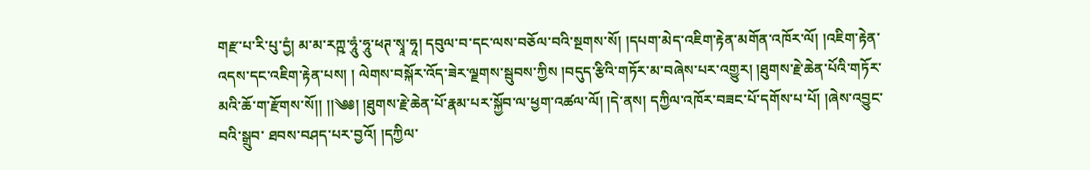གརྫ་པ་རི་པུ་དྱཾ། མ་མ་རཀྵ་ཧཱུཾ་ཧཱུ་ཕཊ་སྭཱ་ཧཱ། དབུལ་བ་དང་ལས་བཅོལ་བའི་སྔགས་སོ། །དཔག་མེད་འཇིག་རྟེན་མགོན་འཁོར་ལོ། །འཇིག་རྟེན་འདས་དང་འཇིག་རྟེན་པས། ། ལེགས་བསྐོར་འོད་ཟེར་ལྗགས་སྦུབས་ཀྱིས །བདུད་རྩིའི་གཏོར་མ་བཞེས་པར་འགྱུར། །ཐུགས་རྗེ་ཆེན་པོའི་གཏོར་མའི་ཆོ་ག་རྫོགས་སོ།། །།༄༅། །ཐུགས་རྗེ་ཆེན་པོ་རྣམ་པར་སྐྱོབ་ལ་ཕྱག་འཚལ་ལོ། །དེ་ནས། དཀྱིལ་འཁོར་བཟང་པོ་དགོས་པ་པོ། །ཞེས་འབྱུང་བའི་སྒྲུབ་ ཐབས་བཤད་པར་བྱའོ། །དཀྱིལ་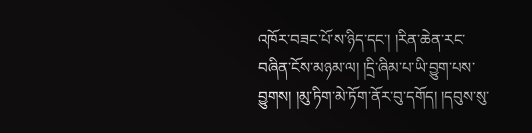འཁོར་བཟང་པོ་ས་ཉིད་དང་། །རིན་ཆེན་རང་བཞིན་ངོས་མཉམ་ལ། །དྲི་ཞིམ་པ་ཡི་བྱུག་པས་བྱུགས། །མུ་ཏིག་མེ་ཏོག་ནོར་བུ་དགོད། །དབུས་སུ་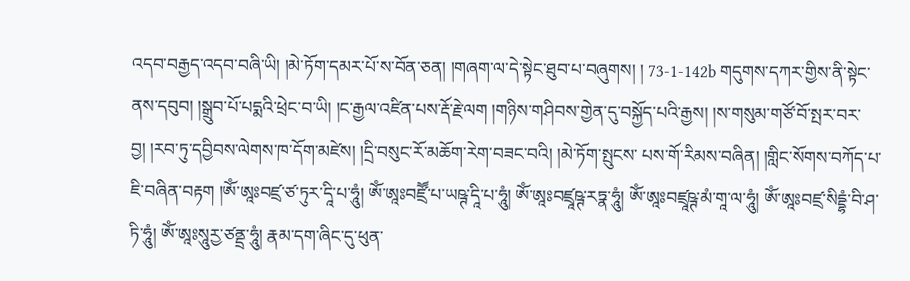འདབ་བརྒྱད་འདབ་བཞི་ཡི། །མེ་ཏོག་དམར་པོ་ས་བོན་ཅན། །གཞག་ལ་དེ་སྟེང་ཐུབ་པ་བཞུགས། ། 73-1-142b གདུགས་དཀར་གྱིས་ནི་སྟེང་ནས་དབུབ། །སྒྲུབ་པོ་པདྨའི་ཕྲེང་བ་ཡི། །ང་རྒྱལ་འཛིན་པས་རྡོ་རྗེ་ལག །གཉིས་གཤིབས་གྱེན་དུ་བསྐྱོད་པའི་རྒྱས། །ས་གསུམ་གཙོ་བོ་སྤར་བར་བྱ། །རབ་ཏུ་དབྱིབས་ལེགས་ཁ་དོག་མཛེས། །དྲི་བསུང་རོ་མཆོག་རེག་བཟང་བའི། །མེ་ཏོག་སྤུངས་ པས་གོ་རིམས་བཞིན། །གླིང་སོགས་བཀོད་པ་ཇི་བཞིན་བརྟག །ཨོཾ་ཨཱཿབཛྲ་ཙ་ཏུར་དཱི་པ་ཧཱུཾ། ཨོཾ་ཨཱཿབཛྲཽ་པ་ཡཥྚ་དཱི་པ་ཧཱུཾ། ཨོཾ་ཨཱཿབཛྲཱཥྚ་རཏྣ་ཧཱུཾ། ཨོཾ་ཨཱཿབཛྲཱཥྚ་མཾ་གཱ་ལ་ཧཱུཾ། ཨོཾ་ཨཱཿབཛྲ་སིདྡྷཾ་བི་ཤ་ཏི་ཧཱུཾ། ཨོཾ་ཨཱཿསཱུརྱ་ཙནྡྲ་ཧཱུཾ། རྣམ་དག་ཞིང་དུ་ཕུན་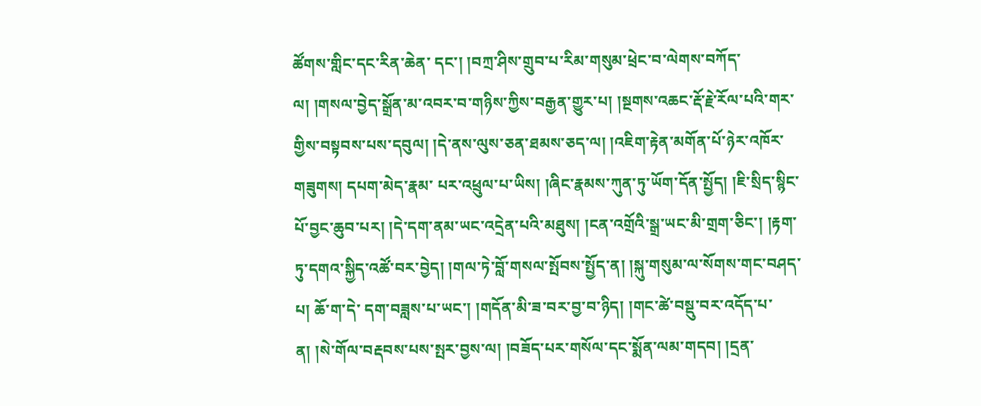ཚོགས་གླིང་དང་རིན་ཆེན་ དང་། །བཀྲ་ཤིས་གྲུབ་པ་རིམ་གསུམ་ཕྲེང་བ་ལེགས་བཀོད་ལ། །གསལ་བྱེད་སྒྲོན་མ་འབར་བ་གཉིས་ཀྱིས་བརྒྱན་གྱུར་པ། །སྔགས་འཆང་རྡོ་རྗེ་རོལ་པའི་གར་གྱིས་བསྟབས་པས་དབུལ། །དེ་ནས་ལུས་ཅན་ཐམས་ཅད་ལ། །འཇིག་རྟེན་མགོན་པོ་ཉེར་འཁོར་གཟུགས། དཔག་མེད་རྣམ་ པར་འཕྲུལ་པ་ཡིས། །ཞིང་རྣམས་ཀུན་ཏུ་ཡོག་དོན་སྤྱོད། །ཇི་སྲིད་སྙིང་པོ་བྱང་ཆུབ་པར། །དེ་དག་ནམ་ཡང་འདྲེན་པའི་མཐུས། །ངན་འགྲོའི་སྒྲ་ཡང་མི་གྲག་ཅིང་། །རྟག་ཏུ་དགའ་སྐྱིད་འཚོ་བར་བྱེད། །གལ་ཏེ་བློ་གསལ་སྤོབས་སྤྱོད་ན། །སྐུ་གསུམ་ལ་སོགས་གང་བཤད་པ། ཆོ་ག་དེ་ དག་བཟླས་པ་ཡང་། །གདོན་མི་ཟ་བར་བྱ་བ་ཉིད། །གང་ཚེ་བསྡུ་བར་འདོད་པ་ན། །སེ་གོལ་བརྡབས་པས་སྤར་བྱས་ལ། །བཟོད་པར་གསོལ་དང་སྨོན་ལམ་གདབ། །དྲན་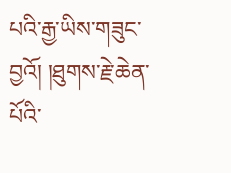པའི་རྒྱ་ཡིས་གཟུང་བྱའོ། །ཐུགས་རྗེ་ཆེན་པོའི་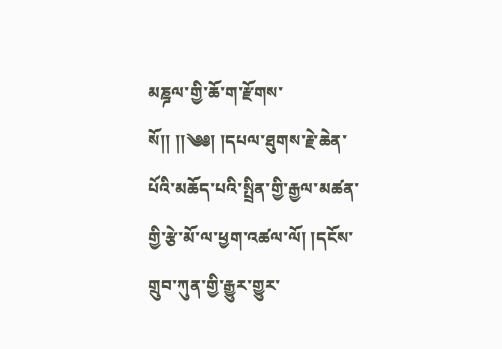མཎྜལ་གྱི་ཆོ་ག་རྫོགས་སོ།། །།༄༅། །དཔལ་ཐུགས་རྗེ་ཆེན་ པོའི་མཆོད་པའི་སྤྲིན་གྱི་རྒྱལ་མཚན་གྱི་རྩེ་མོ་ལ་ཕྱག་འཚལ་ལོ། །དངོས་གྲུབ་ཀུན་གྱི་རྒྱུར་གྱུར་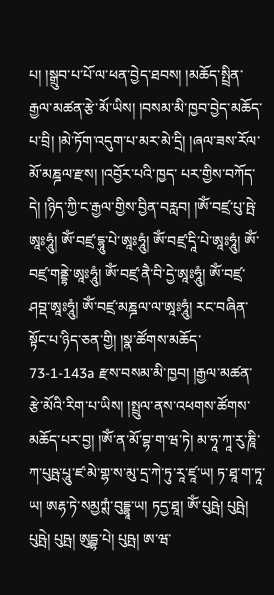པ། །སྒྲུབ་པ་པོ་ལ་ཕན་བྱེད་ཐབས། །མཆོད་སྤྲིན་རྒྱལ་མཚན་རྩེ་མོ་ཡིས། །བསམ་མི་ཁྱབ་བྱེད་མཆོད་པ་བྲི། །མེ་ཏོག་འདུག་པ་མར་མེ་དྲི། །ཞལ་ཟས་རོལ་མོ་མཎྜལ་རྫས། །འབྱོར་པའི་ཁྱད་ པར་གྱིས་བཀོད་དེ། །ཉིད་ཀྱི་ང་རྒྱལ་གྱིས་བྱིན་བརླབ། །ཨོཾ་བཛྲ་པུ་ཥྤེ་ཨཱཿཧཱུཾ། ཨོཾ་བཛྲ་དྷཱུ་པེ་ཨཱཿཧཱུཾ། ཨོཾ་བཛྲ་དཱི་པེ་ཨཱཿཧཱུཾ། ཨོཾ་བཛྲ་གནྡྷེ་ཨཱཿཧཱུཾ། ཨོཾ་བཛྲ་ནཻ་བི་དྱེ་ཨཱཿཧཱུཾ། ཨོཾ་བཛྲ་ཤབྡ་ཨཱཿཧཱུཾ། ཨོཾ་བཛྲ་མཎྜལ་ལ་ཨཱཿཧཱུཾ། རང་བཞིན་སྟོང་པ་ཉིད་ཅན་གྱི། །སྣ་ཚོགས་མཆོད་ 73-1-143a རྫས་བསམ་མི་ཁྱབ། །རྒྱལ་མཚན་རྩེ་མོའི་རིག་པ་ཡིས། །སྤྲུལ་ནས་འཕགས་ཚོགས་མཆོད་པར་བྱ། །ཨོཾ་ན་མོ་བྷ་ག་ཝ་ཏེ། མ་ཧཱ་ཀཱ་རུ་ཎཱི་ཀ་པུཥྤ་པཱུ་ཛ་མེ་གྷ་ས་མུ་དྲ་ཀེ་ཏུ་རཱ་ཛཱ་ཡ། ཏ་ཐཱ་ག་ཏཱ་ཡ། ཨརྷ་ཏེ་སམྱཀྶཾ་བུདྡྷཱ་ཡ། ཏདྱ་ཐཱ། ཨོཾ་པུཥྤེ། པུཥྤེ། པུཥྤེ། པུཥྤ། ཨུདྦྷ་པེ། པུཥྤ། ཨ་ཝ་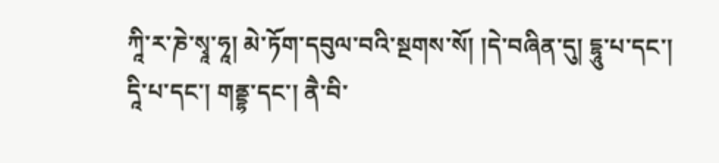ཀཱི་ར་ཎེ་སྭཱ་ཧཱ། མེ་ཏོག་དབུལ་བའི་སྔགས་སོ། །དེ་བཞིན་དུ། དྷཱུ་པ་དང་། དཱི་པ་དང་། གནྡྷ་དང་། ནཻ་བི་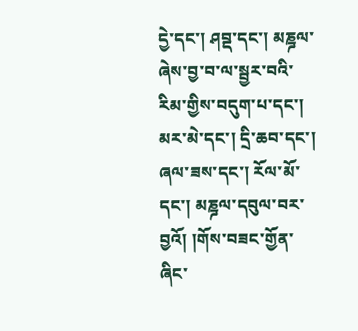དྱེ་དང་། ཤབྡ་དང་། མཎྜལ་ཞེས་བྱ་བ་ལ་སྦྱར་བའི་རིམ་གྱིས་བདུག་པ་དང་། མར་མེ་དང་། དྲི་ཆབ་དང་། ཞལ་ཟས་དང་། རོལ་མོ་དང་། མཎྜལ་དབུལ་བར་ བྱའོ། །གོས་བཟང་གྱོན་ཞིང་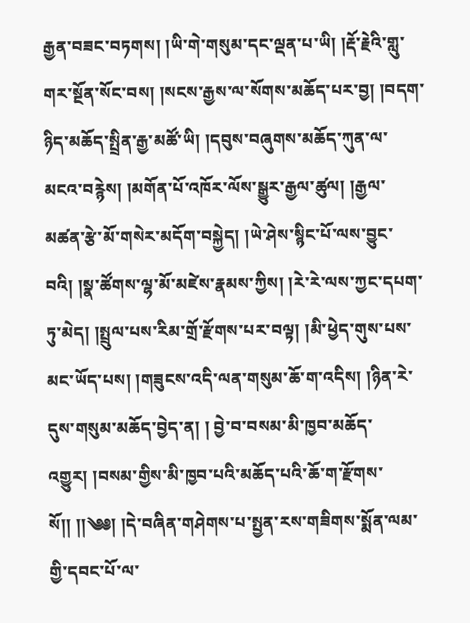རྒྱན་བཟང་བཏགས། །ཡི་གེ་གསུམ་དང་ལྡན་པ་ཡི། །རྡོ་རྗེའི་གླུ་གར་སྔོན་སོང་བས། །སངས་རྒྱས་ལ་སོགས་མཆོད་པར་བྱ། །བདག་ཉིད་མཆོད་སྤྲིན་རྒྱ་མཚོ་ཡི། །དབུས་བཞུགས་མཆོད་ཀུན་ལ་མངའ་བརྙེས། །མགོན་པོ་འཁོར་ལོས་སྒྱུར་རྒྱལ་ཚུལ། །རྒྱལ་ མཚན་རྩེ་མོ་གསེར་མདོག་བསྐྱེད། །ཡེ་ཤེས་སྙིང་པོ་ལས་བྱུང་བའི། །སྣ་ཚོགས་ལྷ་མོ་མཛེས་རྣམས་ཀྱིས། །རེ་རེ་ལས་ཀྱང་དཔག་ཏུ་མེད། །སྤྲུལ་པས་རིམ་གྲོ་རྫོགས་པར་བལྟ། །མི་ཕྱེད་གུས་པས་མང་ཡོད་པས། །གཟུངས་འདི་ལན་གསུམ་ཆོ་ག་འདིས། །ཉིན་རེ་དུས་གསུམ་མཆོད་བྱེད་ན། ། བྱེ་བ་བསམ་མི་ཁྱབ་མཆོད་འགྱུར། །བསམ་གྱིས་མི་ཁྱབ་པའི་མཆོད་པའི་ཆོ་ག་རྫོགས་སོ།། །།༄༅། །དེ་བཞིན་གཤེགས་པ་སྤྱན་རས་གཟིགས་སྨོན་ལམ་གྱི་དབང་པོ་ལ་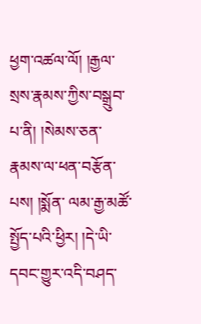ཕྱག་འཚལ་ལོ། །རྒྱལ་སྲས་རྣམས་ཀྱིས་བསྒྲུབ་པ་ནི། །སེམས་ཅན་རྣམས་ལ་ཕན་བརྩོན་པས། །སྨོན་ ལམ་རྒྱ་མཚོ་སྤྱོད་པའི་ཕྱིར། །དེ་ཡི་དབང་གྱུར་འདི་བཤད་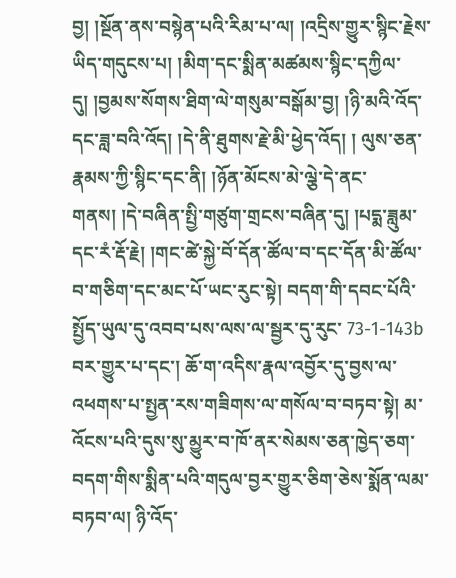བྱ། །སྔོན་ནས་བསྙེན་པའི་རིམ་པ་ལ། །འདྲིས་གྱུར་སྙིང་རྗེས་ཡིད་གདུངས་པ། །མིག་དང་སྨིན་མཚམས་སྙིང་དཀྱིལ་དུ། །བྱམས་སོགས་ཐིག་ལེ་གསུམ་བསྒོམ་བྱ། །ཉི་མའི་འོད་དང་ཟླ་བའི་འོད། །དེ་ནི་ཐུགས་རྗེ་མི་ཕྱེད་འོད། ། ལུས་ཅན་རྣམས་ཀྱི་སྙིང་དང་ནི། །ཉོན་མོངས་མེ་ལྕེ་དེ་ནང་གནས། །དེ་བཞིན་སྤྱི་གཙུག་གྲངས་བཞིན་དུ། །པདྨ་ཟླུམ་དང་རཾ་རྡོ་རྗེ། །གང་ཚེ་སྐྱེ་བོ་དོན་ཚོལ་བ་དང་དོན་མི་ཚོལ་བ་གཅིག་དང་མང་པོ་ཡང་རུང་སྟེ། བདག་གི་དབང་པོའི་སྤྱོད་ཡུལ་དུ་འབབ་པས་ལས་ལ་སྦྱར་དུ་རུང་ 73-1-143b བར་གྱུར་པ་དང་། ཆོ་ག་འདིས་རྣལ་འབྱོར་དུ་བྱས་ལ་འཕགས་པ་སྤྱན་རས་གཟིགས་ལ་གསོལ་བ་བཏབ་སྟེ། མ་འོངས་པའི་དུས་སུ་མྱུར་བ་ཁོ་ནར་སེམས་ཅན་ཁྱེད་ཅག་བདག་གིས་སྨིན་པའི་གདུལ་བྱར་གྱུར་ཅིག་ཅེས་སྨོན་ལམ་བཏབ་ལ། ཉི་འོད་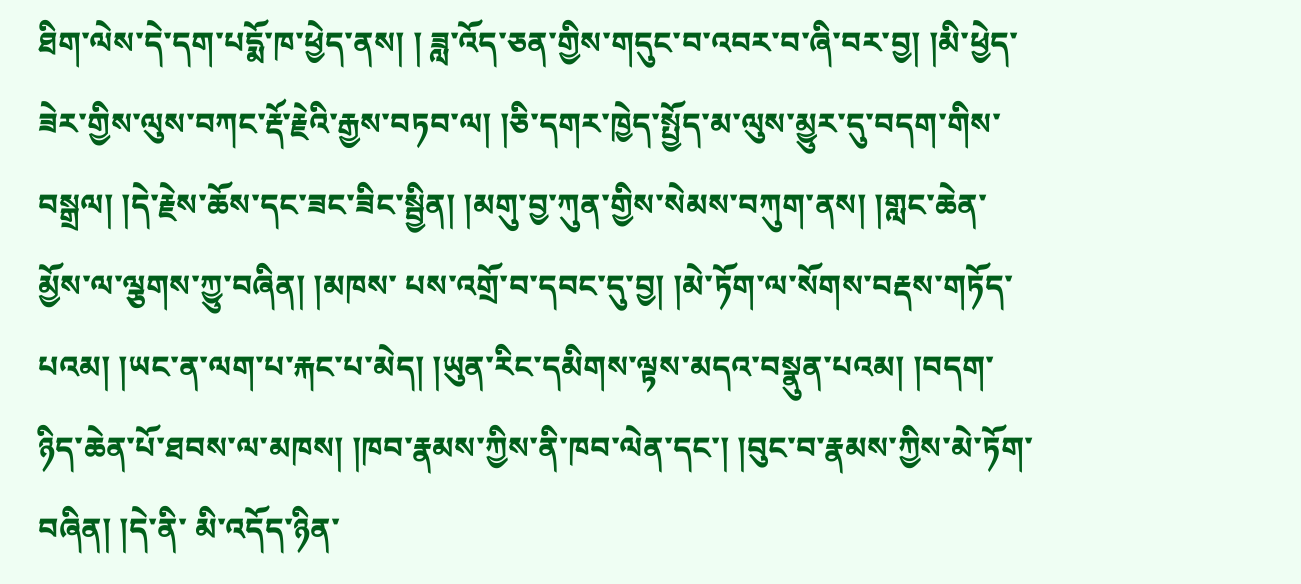ཐིག་ལེས་དེ་དག་པདྨོ་ཁ་ཕྱེད་ནས། ། ཟླ་འོད་ཅན་གྱིས་གདུང་བ་འབར་བ་ཞི་བར་བྱ། །མི་ཕྱེད་ཟེར་གྱིས་ལུས་བཀང་རྡོ་རྗེའི་རྒྱས་བཏབ་ལ། །ཅི་དགར་ཁྱེད་སྤྱོད་མ་ལུས་མྱུར་དུ་བདག་གིས་བསྒྲལ། །དེ་རྗེས་ཆོས་དང་ཟང་ཟིང་སྦྱིན། །མགུ་བྱ་ཀུན་གྱིས་སེམས་བཀུག་ནས། །གླང་ཆེན་མྱོས་ལ་ལྕགས་ཀྱུ་བཞིན། །མཁས་ པས་འགྲོ་བ་དབང་དུ་བྱ། །མེ་ཏོག་ལ་སོགས་བརྡས་གཏོད་པའམ། །ཡང་ན་ལག་པ་རྐང་པ་མེད། །ཡུན་རིང་དམིགས་ལྟས་མདའ་བསྣུན་པའམ། །བདག་ཉིད་ཆེན་པོ་ཐབས་ལ་མཁས། །ཁབ་རྣམས་ཀྱིས་ནི་ཁབ་ལེན་དང་། །བུང་བ་རྣམས་ཀྱིས་མེ་ཏོག་བཞིན། །དེ་ནི་ མི་འདོད་ཉིན་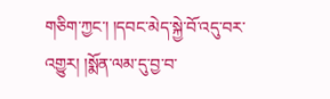གཅིག་ཀྱང་། །དབང་མེད་སྐྱེ་བོ་འདུ་བར་འགྱུར། །སྨོན་ལམ་དུ་བྱ་བ་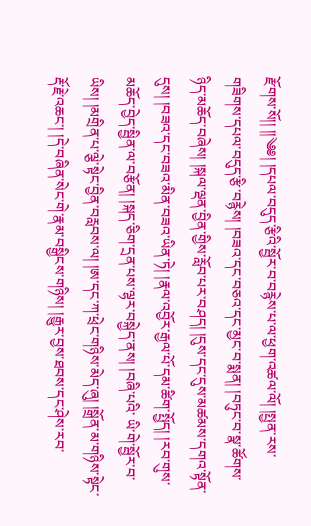རྫོགས་སོ།། །།༄༅། །དཔལ་བདུད་རྩིའི་སྦྱོར་བ་བརྙེས་པ་ལ་ཕྱག་འཚལ་ལོ། །སྤྱན་རས་གཟིགས་དཔལ་བདུད་རྩི་བརྙེས། །བཟའ་དང་བཅའ་དང་མྱང་བ་སྨན། །བཏུང་བ་སྣ་ཚོགས་ ཉིད་མཆོད་བཞེས། །སྐལ་ལྡན་བྱིན་གྱིས་རློབ་པར་བཤད། །དུས་དང་དུས་མཚམས་དགའ་སྟོན་དུས། །བཟའ་དང་བཟའ་མིན་བཟའ་ཡིན་ཏེ། །རྣལ་འབྱོར་རྒྱལ་པོ་དམ་ཚིག་སྤྱོད། །རབ་གུས་མཆོད་བྱེད་སྦྱིན་ལ་བརྩོན། །སྐད་ཅིག་དྲན་པས་ལྷར་བསྐྱེད་ནས། །བཞི་པའི་ ཡི་གེ་སྦྱོར་བ་ཡིས། །མགྲིན་པ་ལྕེ་སྟེང་བྱིན་བརླབས་ལ། །ཨ་དང་ཀ་ཕྲེང་གཉིས་མེད་ཞུ། །སྒྲོན་མ་གཉིས་སྟེང་རྡོ་རྗེ་འཆང་། །དེ་བཞིན་སེང་གེ་རྣམ་བསྒྱིངས་གཉིས། །རྒྱུར་བྱས་ཐབས་དང་ཤེས་རབ་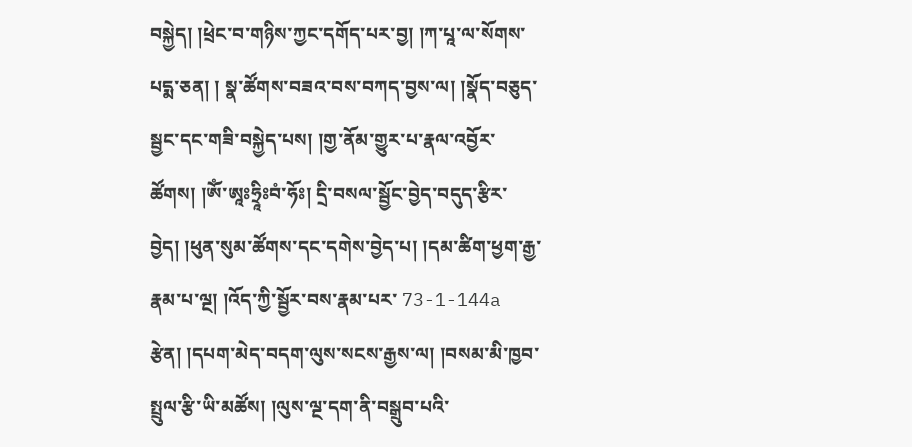བསྐྱེད། །ཕྲེང་བ་གཉིས་ཀྱང་དགོད་པར་བྱ། །ཀ་པཱ་ལ་སོགས་པདྨ་ཅན། ། སྣ་ཚོགས་བཟའ་བས་བཀད་བྱས་ལ། །སྣོད་བཅུད་སྦྱང་དང་གཟི་བསྐྱེད་པས། །གྱ་ནོམ་གྱུར་པ་རྣལ་འབྱོར་ཚོགས། །ཨོཾ་ཨཱཿཧྲཱིཿབཾ་ཧོཿ། དྲི་བསལ་སྦྱོང་བྱེད་བདུད་རྩིར་བྱེད། །ཕུན་སུམ་ཚོགས་དང་དགེས་བྱེད་པ། །དམ་ཚིག་ཕྱག་རྒྱ་རྣམ་པ་ལྔ། །འོད་ཀྱི་སྦྱོར་བས་རྣམ་པར་ 73-1-144a རྩེན། །དཔག་མེད་བདག་ལུས་སངས་རྒྱས་ལ། །བསམ་མི་ཁྱབ་སྤྲུལ་རྩི་ཡི་མཚོས། །ལུས་ལྔ་དག་ནི་བསྒྲུབ་པའི་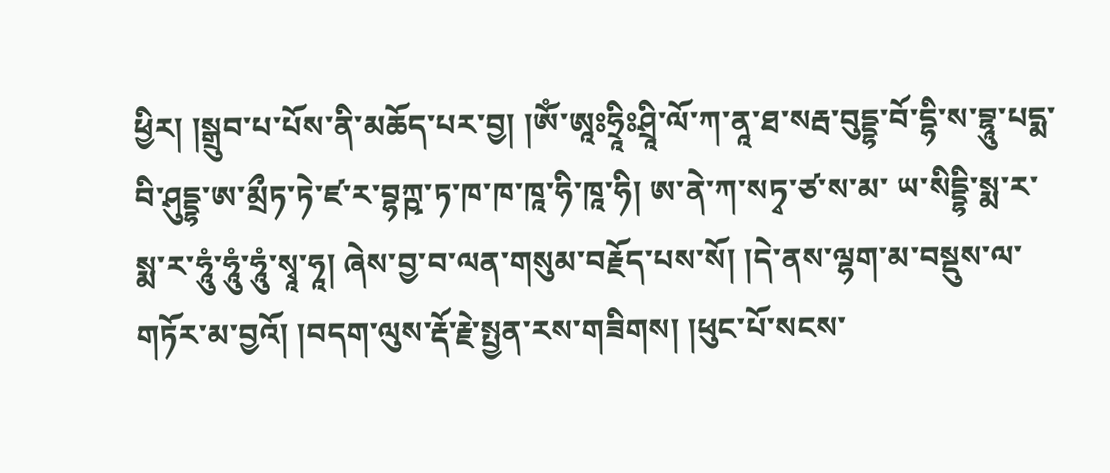ཕྱིར། །སྒྲུབ་པ་པོས་ནི་མཆོད་པར་བྱ། །ཨོཾ་ཨཱཿཧྲཱིཿཤྲཱི་ལོ་ཀ་ནཱ་ཐ་སརྦ་བུདྡྷ་བོ་དྷི་ས་བྷཱུ་པདྨ་བི་ཤུདྡྷ་ཨ་མྲྀཏ་ཏེ་ཛ་ར་བྷཀྵ་ཏ་ཁ་ཁ་ཁཱ་ཧི་ཁཱ་ཧི། ཨ་ནེ་ཀ་སཏྭ་ཙ་ས་མ་ ཡ་སིདྡྷི་སྨ་ར་སྨ་ར་ཧཱུཾ་ཧཱུཾ་ཧཱུཾ་སྭཱ་ཧཱ། ཞེས་བྱ་བ་ལན་གསུམ་བརྗོད་པས་སོ། །དེ་ནས་ལྷག་མ་བསྡུས་ལ་གཏོར་མ་བྱའོ། །བདག་ལུས་རྡོ་རྗེ་སྤྱན་རས་གཟིགས། །ཕུང་པོ་སངས་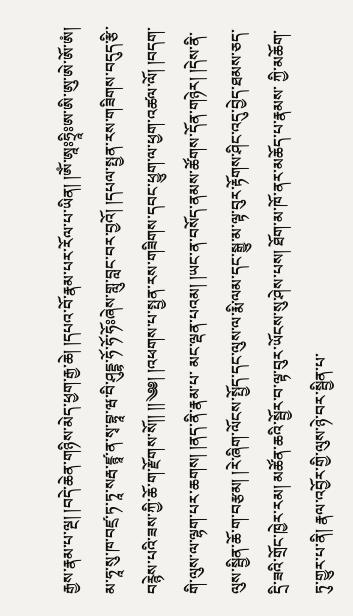རྒྱས་རྣམ་པ་ལྔ། །བདེ་ཆེན་གཉིས་མེད་ཕྱག་རྒྱ་ཆེ། །དཔའ་བོ་རྣམ་པར་རོལ་པ་ཡིན། །ཨོཾ་ཨཱཿཧྲཱིཿཨ་ཨི་ཨུ་ཨེ་ཨོ་ཨཾ། མ་ཧཱ་སུ་ཁ་བཛྲ་ཏ་ཏཱ་སརྦ་ཛྙཱ་ན་སྭ་བྷཱ་ཝ་བི་ཤུདྡྷ་ཧོ་ཧོ་ཧོཿཞེས་གླུ་བླང་བར་བྱའོ། །དཔལ་སྤྱན་རས་གཟིགས་བདུད་རྩི་བརྙེས་པའི་ཟས་ཀྱི་ཆོ་ག་རྫོགས་སོ།། །།༄༅། །འཕགས་པ་སྤྱན་རས་གཟིགས་དབང་ཕྱུག་ལ་ཕྱག་འཚལ་ལོ། །བདག་གི་ལུས་ལ་ལྷག་པར་ཆགས། །ནད་ནི་རྣམ་པ་ མང་ལྡན་པའམ། །ཡང་ན་བསོད་ནམས་ཚོགས་དོན་གཉེར། །དེས་ནི་ལུས་སྦྱིན་ཆོ་ག་བརྩམ། །རེ་ཞིག་ལོངས་སྤྱོད་དང་ལུས་ལ་རྨི་ལམ་དང་སྒྱུ་མ་ལྟ་བུར་རྟོགས་ཤིང་འདུ་བྱེད་ཐམས་ཅད་དྲི་ཟའི་གྲོང་ཁྱེར་རམ། མཚོན་ཆའི་སྦྱོར་བ་ལྟ་བུར་ཡོངས་སུ་ཤེས་པས། ཐོག་མ་ཁོ་ནར་མཆོད་པ་རྣམས་ ཀྱི་མཆོག་ཏུ་གྱུར་པ་ནི། རྣལ་འབྱོར་གྱི་ལུས་ཉེ་བར་སྦྱིན་པ་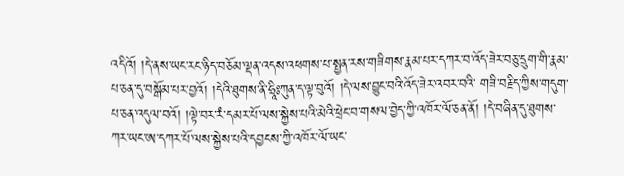འདིའོ། །དེ་ནས་ཡང་རང་ཉིད་བཅོམ་ལྡན་འདས་འཕགས་པ་སྤྱན་རས་གཟིགས་རྣམ་པར་དཀར་བ་འོད་ཟེར་བཅུ་དྲུག་གི་རྣམ་པ་ཅན་དུ་བསྒོམ་པར་བྱའོ། །དེའི་ཐུགས་ནི་ཧྲཱིཿཀུན་ད་ལྟ་བུའོ། །དེ་ལས་བྱུང་བའི་འོད་ཟེར་འབར་བའི་ གཟི་བརྗིད་ཀྱིས་གདུག་པ་ཅན་འདུལ་བའོ། །ལྟེ་བར་རཾ་དམར་པོ་ལས་སྐྱེས་པའི་མེའི་ཕྲེང་བ་གསལ་བྱེད་ཀྱི་འཁོར་ལོ་ཅན་ནོ། །དེ་བཞིན་དུ་ཐུགས་ཀར་ཡང་ཨ་དཀར་པོ་ལས་སྐྱེས་པའི་དབྱངས་ཀྱི་འཁོར་ལོ་ཡང་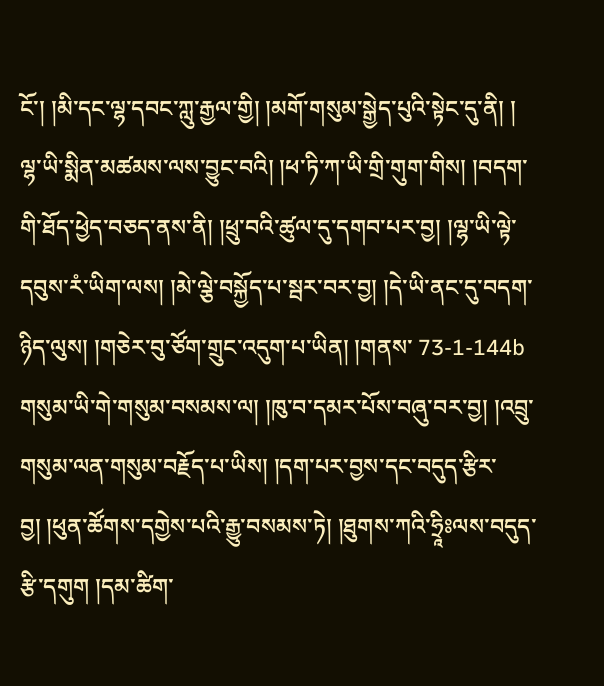ངོ་། །མི་དང་ལྷ་དབང་ཀླུ་རྒྱལ་གྱི། །མགོ་གསུམ་སྒྱེད་པུའི་སྟེང་དུ་ནི། ། ལྷ་ཡི་སྨིན་མཚམས་ལས་བྱུང་བའི། །ཕ་ཏི་ཀ་ཡི་གྲི་གུག་གིས། །བདག་གི་ཐོད་ཕྱེད་བཅད་ནས་ནི། །ཕྲུ་བའི་ཚུལ་དུ་དགབ་པར་བྱ། །ལྷ་ཡི་ལྟེ་དབུས་རཾ་ཡིག་ལས། །མེ་ལྕེ་བསྐྱོད་པ་སྦར་བར་བྱ། །དེ་ཡི་ནང་དུ་བདག་ཉིད་ལུས། །གཅེར་བུ་ཙོག་གྲུང་འདུག་པ་ཡིན། །གནས་ 73-1-144b གསུམ་ཡི་གེ་གསུམ་བསམས་ལ། །ཁུ་བ་དམར་པོས་བཞུ་བར་བྱ། །འབྲུ་གསུམ་ལན་གསུམ་བརྗོད་པ་ཡིས། །དག་པར་བྱས་དང་བདུད་རྩིར་བྱ། །ཕུན་ཚོགས་དགྱེས་པའི་རྒྱུ་བསམས་ཏེ། །ཐུགས་ཀའི་ཧྲཱིཿལས་བདུད་རྩི་དགུག །དམ་ཚིག་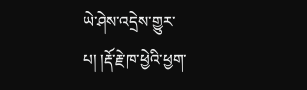ཡེ་ཤེས་འདྲེས་གྱུར་པ། །རྡོ་རྗེ་ཁ་ཕྱེའི་ཕྱག་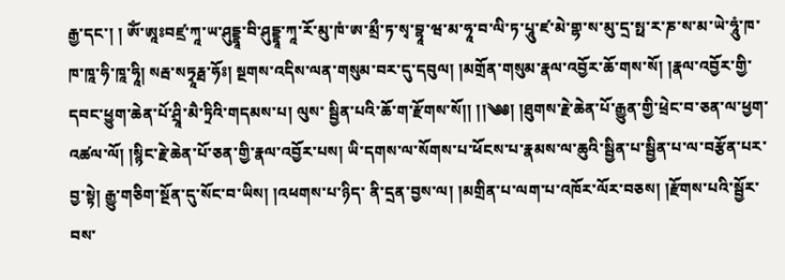རྒྱ་དང་། ། ཨོཾ་ཨཱཿབཛྲ་ཀཱ་ཡ་ཤུདྡྷཱ་བི་ཤུདྡྷཱ་ཀཱ་རོ་མུ་ཁཾ་ཨ་མྲྀ་ཏ་སྭ་བྷཱ་ཝ་མ་ཧཱ་བ་ལི་ཏ་པཱུ་ཛ་མེ་གྷ་ས་མུ་དྲ་སྥ་ར་ཎ་ས་མ་ཡེ་ཧཱུཾ་ཁ་ཁ་ཁཱ་ཧི་ཁཱ་ཧཱི། སརྦ་སཏྭཱརྠ་ཧོཿ། སྔགས་འདིས་ལན་གསུམ་བར་དུ་དབུལ། །མགྲོན་གསུམ་རྣལ་འབྱོར་ཆོ་གས་སོ། །རྣལ་འབྱོར་གྱི་དབང་ཕྱུག་ཆེན་པོ་ཤྲཱི་མཻ་ཏྲིའི་གདམས་པ། ལུས་ སྦྱིན་པའི་ཆོ་ག་རྫོགས་སོ།། །།༄༅། །ཐུགས་རྗེ་ཆེན་པོ་རྒྱུན་གྱི་ཕྲེང་བ་ཅན་ལ་ཕྱག་འཚལ་ལོ། །སྙིང་རྗེ་ཆེན་པོ་ཅན་གྱི་རྣལ་འབྱོར་པས། ཡི་དགས་ལ་སོགས་པ་ཕོངས་པ་རྣམས་ལ་ཆུའི་སྦྱིན་པ་སྦྱིན་པ་ལ་བརྩོན་པར་བྱ་སྟེ། རྒྱུ་གཅིག་སྔོན་དུ་སོང་བ་ཡིས། །འཕགས་པ་ཉིད་ ནི་དྲན་བྱས་ལ། །མགྲིན་པ་ལག་པ་འཁོར་ལོར་བཅས། །རྫོགས་པའི་སྦྱོར་བས་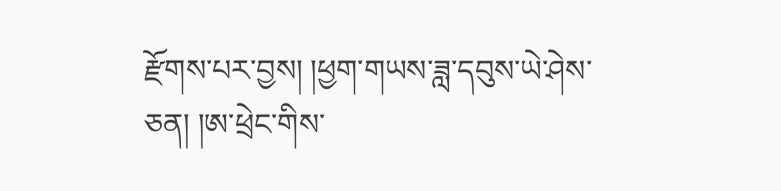རྫོགས་པར་བྱས། །ཕྱག་གཡས་ཟླ་དབུས་ཡེ་ཤེས་ཅན། །ཨ་ཕྲེང་གིས་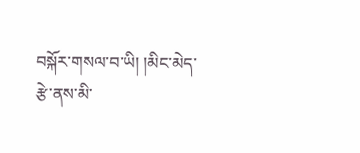བསྐོར་གསལ་བ་ཡི། །མིང་མེད་རྩེ་ནས་མི་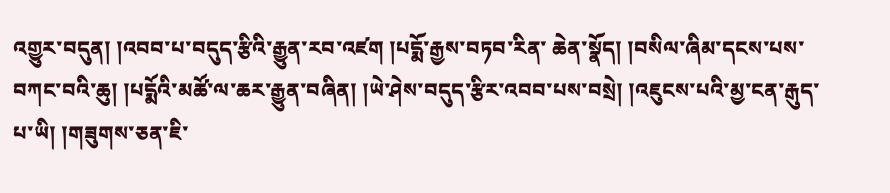འགྱུར་བདུན། །འབབ་པ་བདུད་རྩིའི་རྒྱུན་རབ་འཛག །པདྨོ་རྒྱས་བཏབ་རིན་ ཆེན་སྣོད། །བསིལ་ཞིམ་དངས་པས་བཀང་བའི་ཆུ། །པདྨོའི་མཚོ་ལ་ཆར་རྒྱུན་བཞིན། །ཡེ་ཤེས་བདུད་རྩིར་འབབ་པས་བསྲེ། །འཇུངས་པའི་མྱ་ངན་རྒུད་པ་ཡི། །གཟུགས་ཅན་ཇི་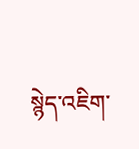སྙེད་འཇིག་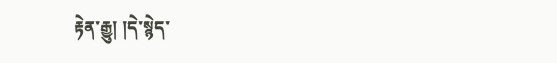རྟེན་རྒྱུ། །དེ་སྙེད་